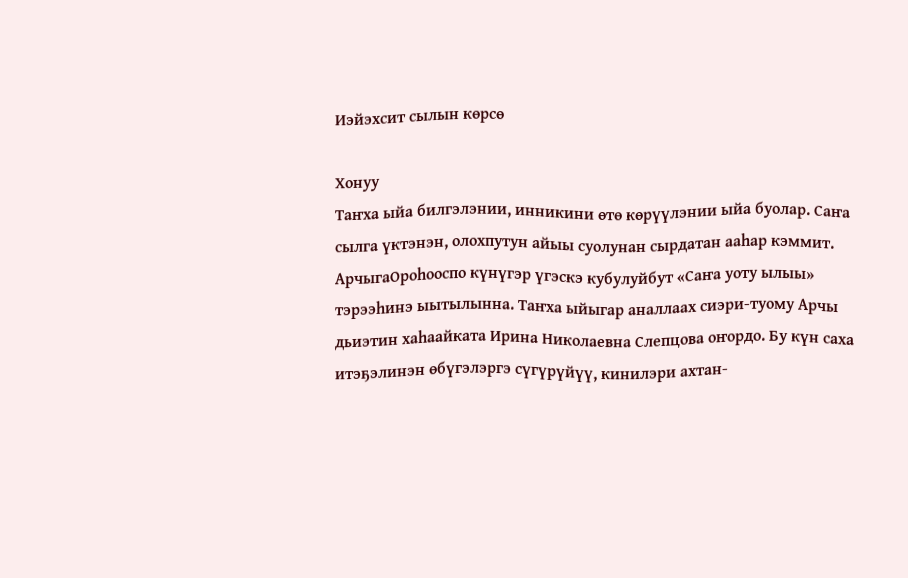Иэйэхсит сылын көрсө

Хонуу
Таҥха ыйа билгэлэнии, инникини өтө көрүүлэнии ыйа буолар. Саҥа сылга үктэнэн, олохпутун айыы суолунан сырдатан ааһар кэммит.
АрчыгаОроһооспо күнүгэр үгэскэ кубулуйбут «Саҥа уоту ылыы» тэрээһинэ ыытылынна. Таҥха ыйыгар аналлаах сиэри-туому Арчы дьиэтин хаһаайката Ирина Николаевна Слепцова оҥордо. Бу күн саха итэҕэлинэн өбүгэлэргэ сүгүрүйүү, кинилэри ахтан-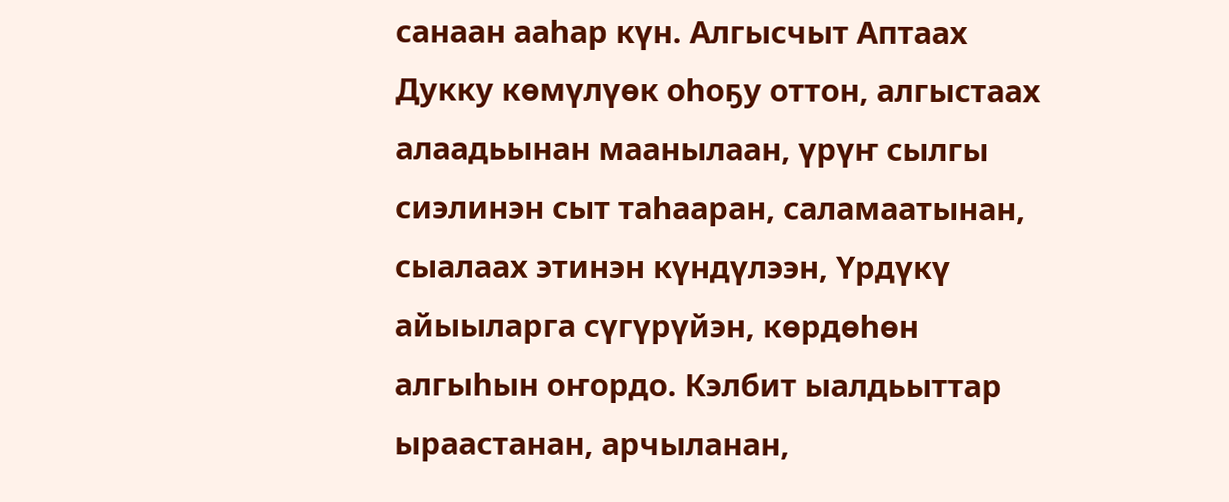санаан ааһар күн. Алгысчыт Аптаах Дукку көмүлүөк оһоҕу оттон, алгыстаах алаадьынан маанылаан, үрүҥ сылгы сиэлинэн сыт таһааран, саламаатынан, сыалаах этинэн күндүлээн, Үрдүкү айыыларга сүгүрүйэн, көрдөһөн алгыһын оҥордо. Кэлбит ыалдьыттар ыраастанан, арчыланан,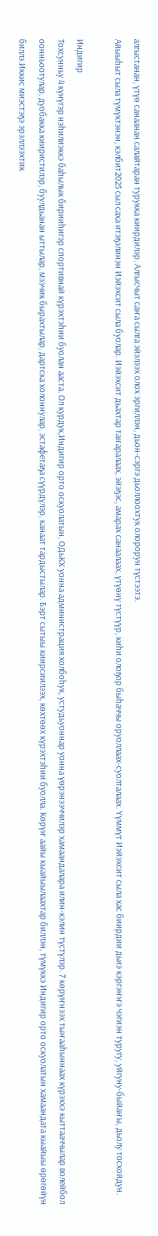алгыстанан, үтүө санаанан салайтаран турукка киирдилэр. Алгысчыт саҥа сылга эйэлээх олох эргиллэн, дьон-сэргэ дьоллоохтук олорорун түстээтэ.
Айыыһыт сыла түмүктэнэн, кэлбит2025 сыл саха итэҕэлинэн Иэйэхсит сыла буолар. Иэйэхсит дьахтар таҥаралаах, эйэҕэс, амарах санаалаах, үтүөнү түстүүр, киһи олоҕор быһаччы оруоллаах-суолталаах. Үүммүт Иэйэхсит сыла хас биирдии дьиэ кэргэҥҥэ чэгиэн туругу, уйгуну-быйаҥы, дьолу тосхойдун.

Индигир
Тохсунньу 4 күнүгэр нэһилиэккэ баһылык бирииһигэр спортивнай күрэхтэһии буолан ааста. Ол курдук,Индигир орто оскуолатын, ОДьКХ уонна администрация холбоһук, устудьуоннар уонна үөрэнээччилэр хамаандалара илин-кэлин түстүлэр. 7 көрүҥнээх тыҥааһыннаах күрэххэ кыттааччылар волейбол оонньоотулар, дуобакка кииристилэр, буулдьанан ыттылар, мээчик бырахтылар, дартска холоннулар, эстафетаҕа сүүрдүлэр, канаат тардыстылар. Бэрт сытыы киирсиилээх, көхтөөх күрэхтэһии буолла. Көрүҥ аайы кыайыылаахтар биллэн, түмүккэ Индигир орто оскуолатын хамаандата кыайыы өрөгөйүн биллэ.Иккис миэстэҕэ эрэллээхтик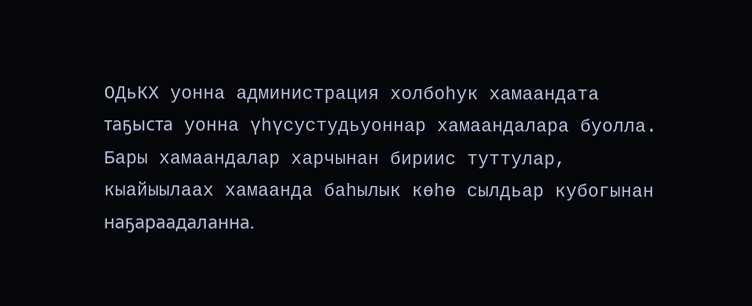ОДьКХ уонна администрация холбоһук хамаандата таҕыста уонна үһүсустудьуоннар хамаандалара буолла. Бары хамаандалар харчынан бириис туттулар, кыайыылаах хамаанда баһылык көһө сылдьар кубогынан наҕараадаланна.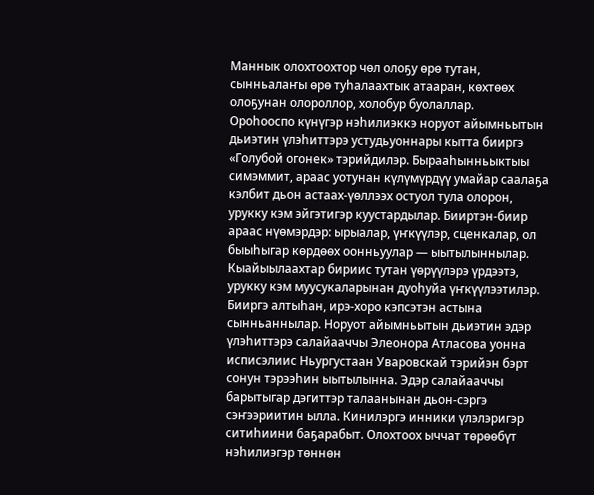Маннык олохтоохтор чөл олоҕу өрө тутан, сынньалаҥы өрө туһалаахтык атааран, көхтөөх олоҕунан олороллор, холобур буолаллар.
Ороһооспо күнүгэр нэһилиэккэ норуот айымньытын дьиэтин үлэһиттэрэ устудьуоннары кытта бииргэ «Голубой огонек» тэрийдилэр. Бырааһынньыктыы симэммит, араас уотунан күлүмүрдүү умайар саалаҕа кэлбит дьон астаах-үөллээх остуол тула олорон, урукку кэм эйгэтигэр куустардылар. Бииртэн-биир араас нүөмэрдэр: ырыалар, үҥкүүлэр, сценкалар, ол быыһыгар көрдөөх оонньуулар — ыытылыннылар. Кыайыылаахтар бириис тутан үөрүүлэрэ үрдээтэ, урукку кэм муусукаларынан дуоһуйа үҥкүүлээтилэр. Бииргэ алтыһан, ирэ-хоро кэпсэтэн астына сынньаннылар. Норуот айымньытын дьиэтин эдэр үлэһиттэрэ салайааччы Элеонора Атласова уонна исписэлиис Ньургустаан Уваровскай тэрийэн бэрт сонун тэрээһин ыытылынна. Эдэр салайааччы барытыгар дэгиттэр талаанынан дьон-сэргэ сэҥээриитин ылла. Кинилэргэ инники үлэлэригэр ситиһиини баҕарабыт. Олохтоох ыччат төрөөбүт нэһилиэгэр төннөн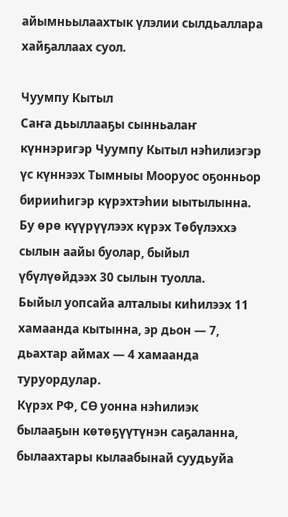айымньылаахтык үлэлии сылдьаллара хайҕаллаах суол.

Чуумпу Кытыл
Саҥа дьыллааҕы сынньалаҥ күннэригэр Чуумпу Кытыл нэһилиэгэр үс күннээх Тымныы Мооруос оҕонньор бирииһигэр күрэхтэһии ыытылынна. Бу өрө күүрүүлээх күрэх Төбүлэххэ сылын аайы буолар, быйыл үбүлүөйдээх 30 сылын туолла.
Быйыл уопсайа алталыы киһилээх 11 хамаанда кытынна, эр дьон — 7, дьахтар аймах — 4 хамаанда туруордулар.
Күрэх РФ, СӨ уонна нэһилиэк былааҕын көтөҕүүтүнэн саҕаланна, былаахтары кылаабынай суудьуйа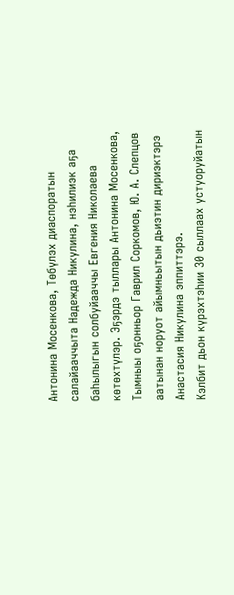Антонина Мосенкова, Төбүлэх диаспоратын салайааччыта Надежда Никулина, нэһилиэк аҕа баһылыгын солбуйааччы Евгения Николаева көтөхтүлэр. Эҕэрдэ тыллары Антонина Мосенкова, Тымныы оҕонньор Гаврил Соркомов, Ю. А. Слепцов аатынан норуот айымньытын дьиэтин дириэктэрэ Анастасия Никулина эппиттэрэ.
Кэлбит дьон күрэхтэһии 30 сыллаах устуоруйатын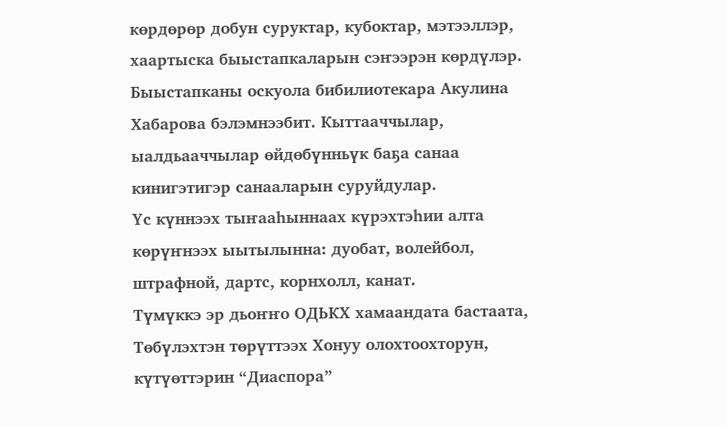көрдөрөр добун суруктар, кубоктар, мэтээллэр, хаартыска быыстапкаларын сэҥээрэн көрдүлэр. Быыстапканы оскуола бибилиотекара Акулина Хабарова бэлэмнээбит. Кыттааччылар, ыалдьааччылар өйдөбүнньүк баҕа санаа кинигэтигэр санааларын суруйдулар.
Үс күннээх тыҥааһыннаах күрэхтэһии алта көрүҥнээх ыытылынна: дуобат, волейбол, штрафной, дартс, корнхолл, канат.
Түмүккэ эр дьоҥҥо ОДЬКХ хамаандата бастаата, Төбүлэхтэн төрүттээх Хонуу олохтоохторун, күтүөттэрин “Диаспора”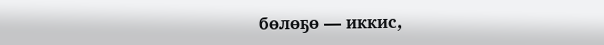бөлөҕө — иккис,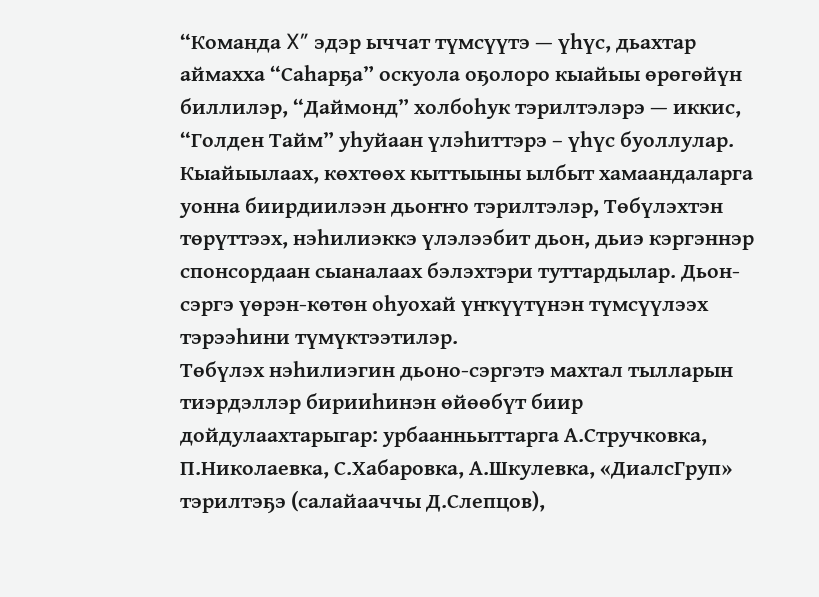“Команда X” эдэр ыччат түмсүүтэ — үһүс, дьахтар аймахха “Саһарҕа” оскуола оҕолоро кыайыы өрөгөйүн биллилэр, “Даймонд” холбоһук тэрилтэлэрэ — иккис, “Голден Тайм” уһуйаан үлэһиттэрэ – үһүс буоллулар.
Кыайыылаах, көхтөөх кыттыыны ылбыт хамаандаларга уонна биирдиилээн дьоҥҥо тэрилтэлэр, Төбүлэхтэн төрүттээх, нэһилиэккэ үлэлээбит дьон, дьиэ кэргэннэр спонсордаан сыаналаах бэлэхтэри туттардылар. Дьон-сэргэ үөрэн-көтөн оһуохай үҥкүүтүнэн түмсүүлээх тэрээһини түмүктээтилэр.
Төбүлэх нэһилиэгин дьоно-сэргэтэ махтал тылларын тиэрдэллэр бирииһинэн өйөөбүт биир дойдулаахтарыгар: урбаанньыттарга А.Стручковка, П.Николаевка, С.Хабаровка, А.Шкулевка, «ДиалсГруп» тэрилтэҕэ (салайааччы Д.Слепцов),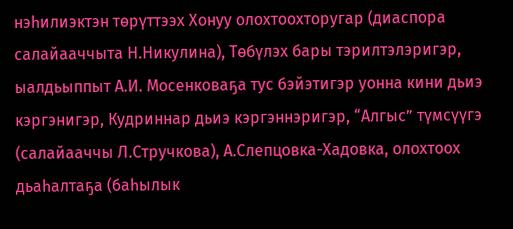нэһилиэктэн төрүттээх Хонуу олохтоохторугар (диаспора салайааччыта Н.Никулина), Төбүлэх бары тэрилтэлэригэр, ыалдьыппыт А.И. Мосенковаҕа тус бэйэтигэр уонна кини дьиэ кэргэнигэр, Кудриннар дьиэ кэргэннэригэр, “Алгыс” түмсүүгэ (салайааччы Л.Стручкова), А.Слепцовка-Хадовка, олохтоох дьаһалтаҕа (баһылык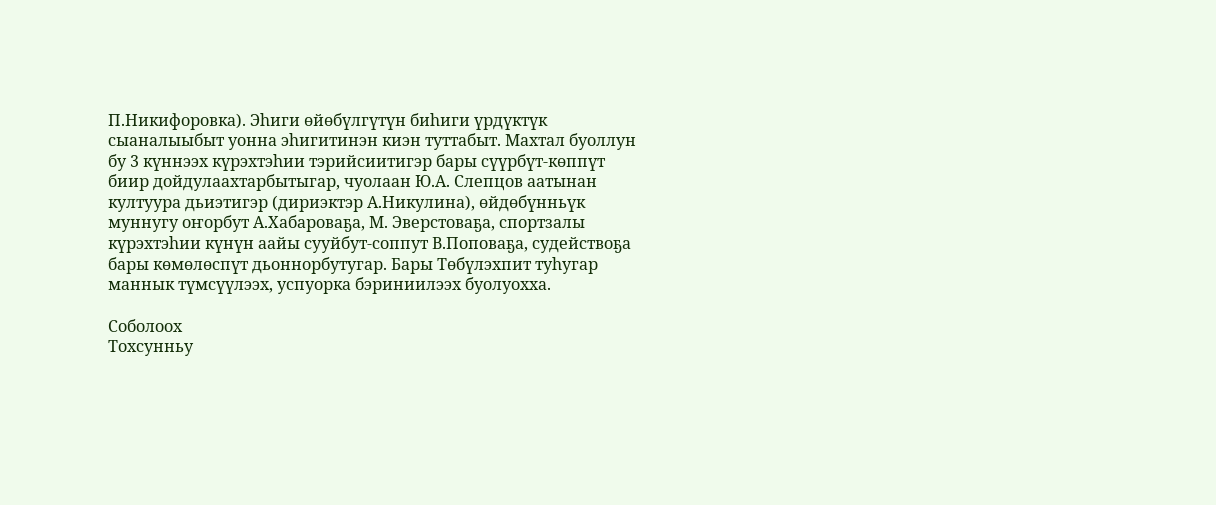П.Никифоровка). Эһиги өйөбүлгүтүн биһиги үрдүктүк сыаналыыбыт уонна эһигитинэн киэн туттабыт. Махтал буоллун бу 3 күннээх күрэхтэһии тэрийсиитигэр бары сүүрбүт-көппүт биир дойдулаахтарбытыгар, чуолаан Ю.А. Слепцов аатынан култуура дьиэтигэр (дириэктэр А.Никулина), өйдөбүнньүк муннугу оҥорбут А.Хабароваҕа, М. Эверстоваҕа, спортзалы күрэхтэһии күнүн аайы сууйбут-соппут В.Поповаҕа, судействоҕа бары көмөлөспүт дьоннорбутугар. Бары Төбүлэхпит туһугар маннык түмсүүлээх, успуорка бэриниилээх буолуохха.

Соболоох
Тохсунньу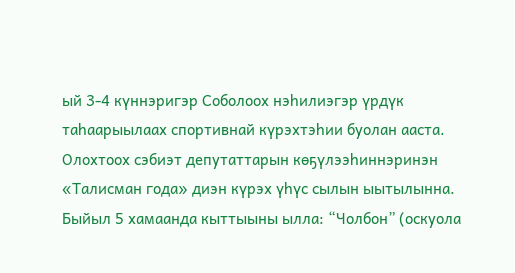ый 3-4 күннэригэр Соболоох нэһилиэгэр үрдүк таһаарыылаах спортивнай күрэхтэһии буолан ааста. Олохтоох сэбиэт депутаттарын көҕүлээһиннэринэн «Талисман года» диэн күрэх үһүс сылын ыытылынна.
Быйыл 5 хамаанда кыттыыны ылла: “Чолбон” (оскуола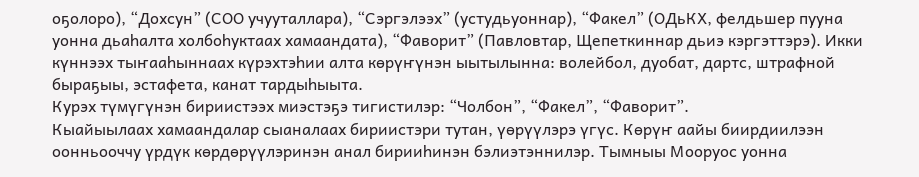оҕолоро), “Дохсун” (СОО учууталлара), “Сэргэлээх” (устудьуоннар), “Факел” (ОДьКХ, фелдьшер пууна уонна дьаһалта холбоһуктаах хамаандата), “Фаворит” (Павловтар, Щепеткиннар дьиэ кэргэттэрэ). Икки күннээх тыҥааһыннаах күрэхтэһии алта көрүҥүнэн ыытылынна: волейбол, дуобат, дартс, штрафной быраҕыы, эстафета, канат тардыһыыта.
Курэх түмүгүнэн бириистээх миэстэҕэ тигистилэр: “Чолбон”, “Факел”, “Фаворит”.
Кыайыылаах хамаандалар сыаналаах бириистэри тутан, үөрүүлэрэ үгүс. Көрүҥ аайы биирдиилээн оонньооччу үрдүк көрдөрүүлэринэн анал бирииһинэн бэлиэтэннилэр. Тымныы Мооруос уонна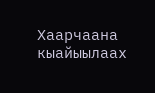Хаарчаана кыайыылаах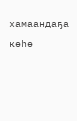хамаандаҕа көһө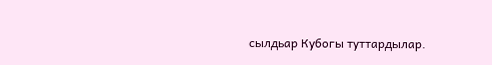сылдьар Кубогы туттардылар.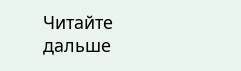Читайте дальше